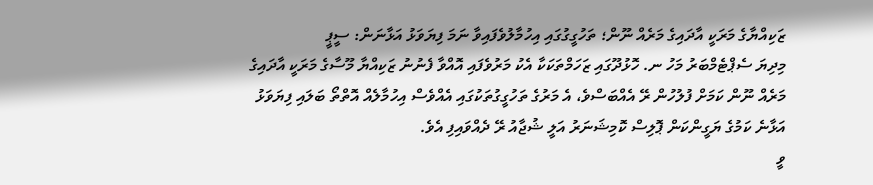ޒަކިއްޔާގެ މަރަކީ އާދައިގެ މަރެއް ނޫން؛ ތަހުގީގުގައި އިހުމާލުވެފައިވާ ނަމަ ފިޔަވަޅު އަޅާނަން: ސީޕީ
މިދިޔަ ސެޕްޓެމްބަރު މަހު ނ. ހޮޅުދޫގައި ޒަހަމްތަކަކާ އެކު މަރުވެފައި އޮއްވާ ފެނުނު ޒަކިއްޔާ މޫސާގެ މަރަކީ އާދައިގެ މަރެއް ނޫން ކަމަށް ފުލުހުން ރޭ އެއްބަސްވެ، އެ މަރުގެ ތަހުގީގުތަކުގައި އެއްވެސް އިހުމާލެއް އޮތްތޯ ބަލައި ފިޔަވަޅު އަޅާނެ ކަމުގެ ޔަގީންކަން ޕޮލިސް ކޮމިޝަނަރު އަލީ ޝުޖާއު ރޭ ދެއްވައިފި އެވެ.
ވީ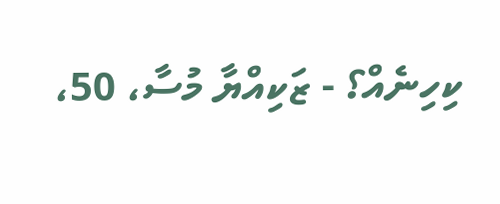ކިހިނެއް؟ - ޒަކިއްޔާ މުސާ، 50،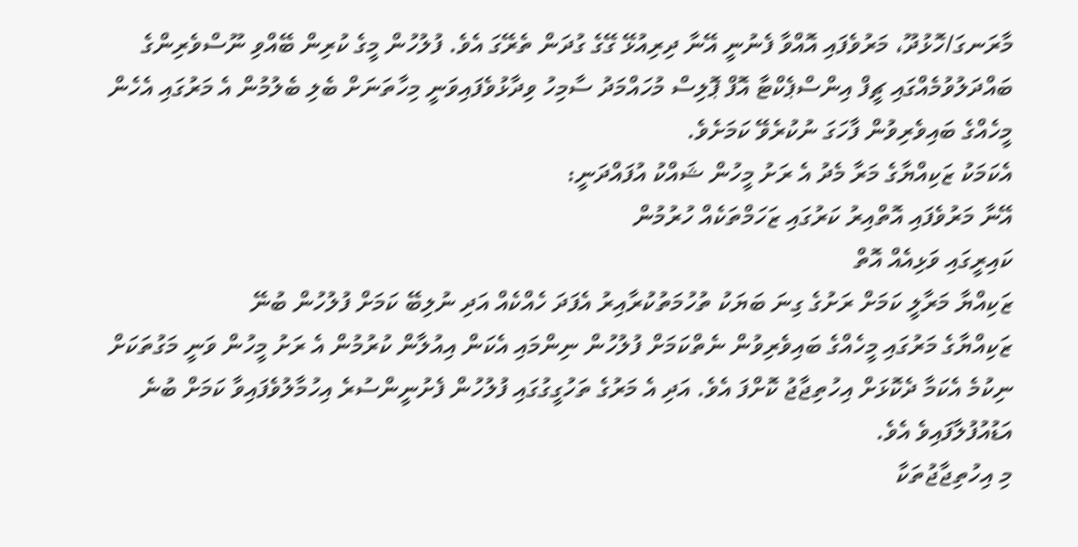މާރަނގަ/ހޮޅުދޫ، މަރުވެފައި އޮއްވާ ފެނުނީ އޭނާ ދިރިއުޅޭ ގޭގެ ގުދަން ތެރޭގަ އެވެ. ފުލުހުން މީގެ ކުރިން ބޭއްވި ނޫސްވެރިންގެ ބައްދަލުވުމެއްގައި ޗީފް އިންސްޕެކްޓާ އޮފް ޕޮލިސް މުހައްމަދު ސާމިހު ވިދާޅުވެފައިވަނީ މިހާތަނަށް ބެލި ބެލުމުން އެ މަރުގައި އެހެން މީހެއްގެ ބައިވެރިވުން ފާހަގަ ނުކުރެވޭ ކަމަށެވެ.
އެކަމަކު ޒަކިއްޔާގެ މަރާ މެދު އެ ރަށު މީހުން ޝައްކު އުފައްދަނީ:
އޭނާ މަރުވެފައި އޮތްއިރު ކަރުގައި ޒަހަމްތަކެއް ހުރުމުން
ކައިރީގައި ވަޅިއެއް އޮތް
ޒަކިއްޔާ މަރާލީ ކަމަށް ރަށުގެ ގިނަ ބަޔަކު ތުހުމަތުކުރާއިރު އެފަދަ ހެއްކެއް އަދި ނުލިބޭ ކަމަށް ފުލުހުން ބުނޭ
ޒަކިއްޔާގެ މަރުގައި މީހެއްގެ ބައިވެރިވުން ނެތްކަމަށް ފުލުހުން ނިންމައި އެކަން އިއުލާން ކުރުމުން އެ ރަށު މީހުން ވަނީ މަގުތަކަށް ނިކުމެ އެކަމާ ދެކޮޅަށް އިހުތިޖާޖު ކޮށްފަ އެވެ. އަދި އެ މަރުގެ ތަހުގީގުގައި ފުލުހުން ފެށުނީންސުރެ އިހުމާލުވެފައިވާ ކަމަށް ބުނެ އަޑުއުފުލާފައިވެ އެވެ.
މި އިހުތިޖާޖުތަކާ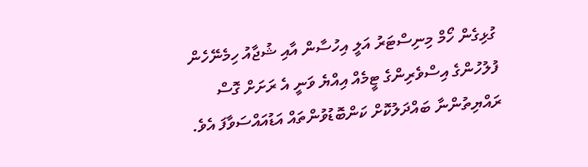ގުޅިގެން ހޯމް މިނިސްޓަރު އަލީ އިހުސާން އާއި ޝުޖާއު ހިމެނޭހެން ފުލުހުންގެ އިސްވެރިންގެ ޓީމެއް އިއްޔެ ވަނީ އެ ރަށަށް ގޮސް ރައްޔިތުންނާ ބައްދަލުކޮށް ކަންބޮޑުވުންތައް އަޑުއައްސަވާފަ އެވެ.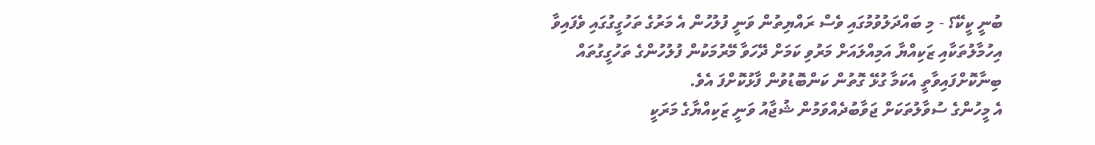ބުނީ ކީކޭ؟ - މި ބައްދަލުވުމުގައި ވެސް ރައްޔިތުން ވަނީ ފުލުހުން އެ މަރުގެ ތަހުގީގުގައި ވެފައިވާ އިހުމާލުތަކާއި ޒަކިއްޔާ އަމިއްލައަށް މަރުވި ކަމަށް ދޭހަވާ މޭރުމަކުން ފުލުހުންގެ ތަހުގީގުތައް ބިނާކޮށްފައިވާތީ އެކަމާ ގުޅޭ ގޮތުން ކަންބޮޑުވުން ފާޅުކޮށްފަ އެވެ.
އެ މީހުންގެ ސުވާލުތަކަށް ޖަވާބުދެއްވަމުން ޝުޖާއު ވަނީ ޒަކިއްޔާގެ މަރަކީ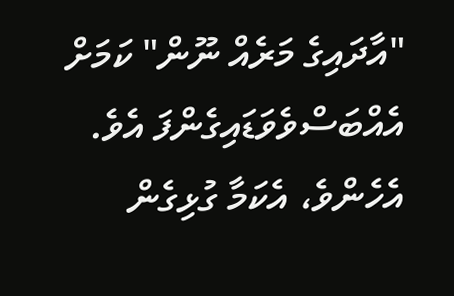"އާދައިގެ މަރެއް ނޫން" ކަމަށް އެއްބަސްވެވަޑައިގެންފަ އެވެ. އެހެންވެ، އެކަމާ ގުޅިގެން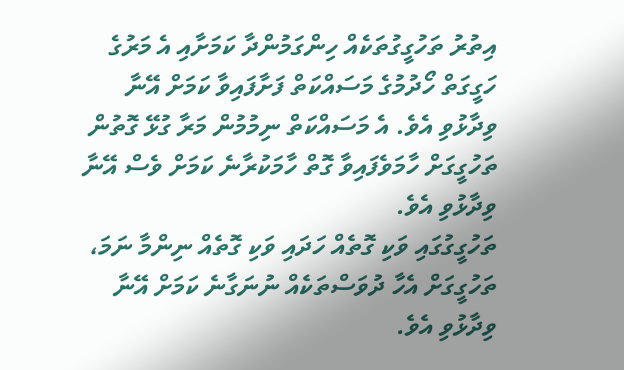އިތުރު ތަހުގީގުތަކެއް ހިންގަމުންދާ ކަމަށާއި އެ މަރުގެ ހަގީގަތް ހޯދުމުގެ މަސައްކަތް ފަށާފައިވާ ކަމަށް އޭނާ ވިދާޅުވި އެވެ. އެ މަސައްކަތް ނިމުމުން މަރާ ގުޅޭ ގޮތުން ތަހުގީގަށް ހާމަވެފައިވާ ގޮތް ހާމަކުރާނެ ކަމަށް ވެސް އޭނާ ވިދާޅުވި އެވެ.
ތަހުގީގުގައި ވަކި ގޮތެއް ހަދައި ވަކި ގޮތެއް ނިންމާ ނަމަ، ތަހުގީގަށް އެހާ ދުވަސްތަކެއް ނުނަގާނެ ކަމަށް އޭނާ ވިދާޅުވި އެވެ.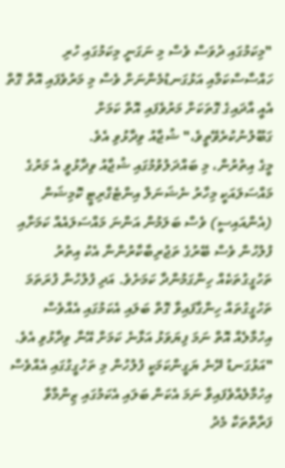"މިކަމުގައި ދުވަސް ވެސް މި ނަގަނީ މިކަމުގައި ހުރި ހައްސާސްކަމާއި އަޅުގަނޑުމެންނަށް ވެސް މި މަރުވެފައި އޮތް ގޮތް އެއީ އާދައިގެ ގޮތަކަށް މަރުވެފައި އޮތް ކަމަށް ގަބޫލުނުކުރެވޭތީވެ،" ޝުޖާއު ވިދާޅުވި އެވެ.
މީގެ އިތުރުން، މި ބައްދަލުވުމުގައި ޝުޖާއު ވިދާޅުވީ އެ މަރުގެ މައްސަލައަކީ މިހާރު ނެޝަނަލް އިންޓެގްރިޓީ ކޮމިޝަން (އެންއައިސީ) ވެސް ބަލަމުން އަންނަ މައްސަލައެއް ކަމަށާއި ފުލުހުން ވެސް ބޭރުގެ ތަޖުރިބާކާރުންނާ އެކު އިތުރު ތަހުގީގުތަކެއް ހިންގަމުންދާ ކަމަށެވެ. އަދި ފުލުހުން ފުރަތަމަ ތަހުގީގުތައް ހިންގާފައިވާ ގޮތް ބަލައި އެކަމުގައި އެއްވެސް އިހުމާލެއް އޮތް ނަމަ ފިޔަވަޅު އަޅާނެ ކަމަށް އޭނާ ވިދާޅުވި އެވެ.
"އަޅުގަނޑު ދޭނެ ޔަގީންކަމަކީ ފުލުހުން މި ތަހުގީގުގައި އެއްވެސް އިހުމާލެއްވެފައިވާ ނަމަ އެކަން ބަލައި އެކަމުގައި ޒިންމާވާ ފަރާތްތަކާ މެދު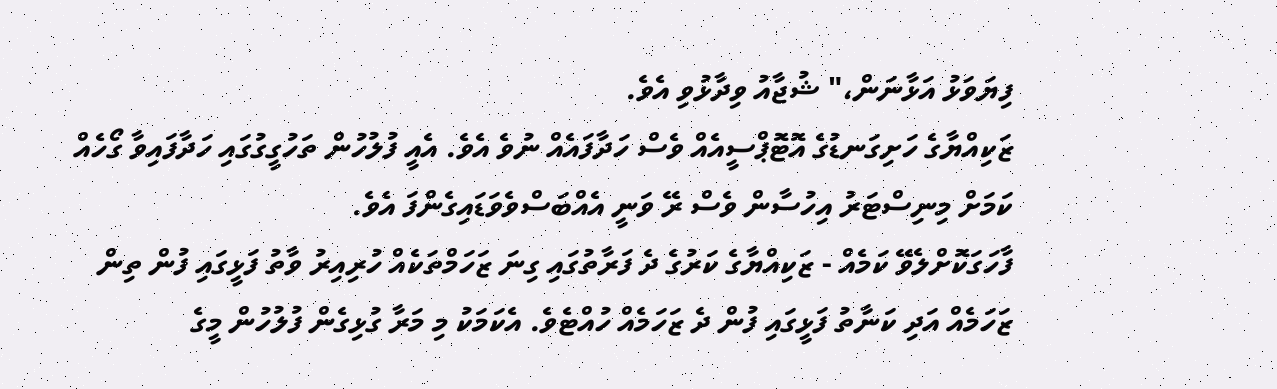ފިޔަވަޅު އަޅާނަން،" ޝުޖާއު ވިދާޅުވި އެވެ.
ޒަކިއްޔާގެ ހަށިގަނޑުގެ އޮޓޮޕްސީއެއް ވެސް ހަދާފައެއް ނުވެ އެވެ. އެއީ ފުލުހުން ތަހުގީގުގައި ހަދާފައިވާ ގޯހެއް ކަމަށް މިނިސްޓަރު އިހުސާން ވެސް ރޭ ވަނީ އެއްބަސްވެވަޑައިގެންފަ އެވެ.
ފާހަގަކޮށްލެވޭ ކަމެއް - ޒަކިއްޔާގެ ކަރުގެ ދެ ފަރާތުގައި ގިނަ ޒަހަމްތަކެއް ހުރިއިރު ވާތު ފަޅީގައި ފުން ތިން ޒަހަމެއް އަދި ކަނާތު ފަޅީގައި ފުން ދެ ޒަހަމެއް ހުއްޓެވެ. އެކަމަކު މި މަރާ ގުޅިގެން ފުލުހުން މީގެ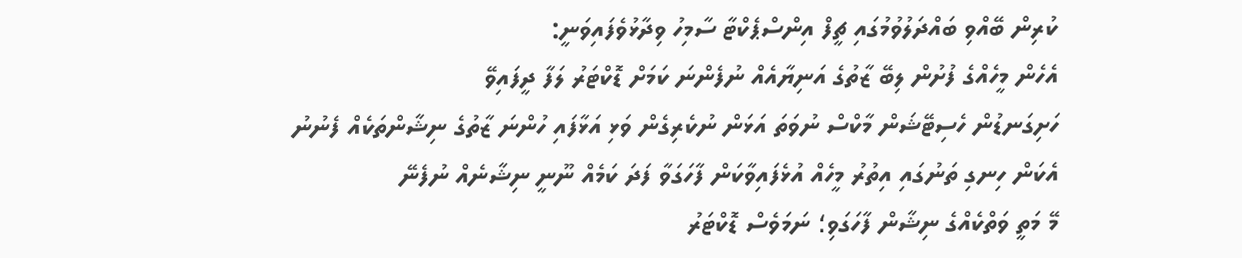ކުރިން ބޭއްވި ބައްދަލުވުމުގައި ޗީފް އިންސްޕެކްޓާ ސާމިހު ވިދާޅުވެފައިވަނީ:
އެހެން މީހެއްގެ ފުށުން ލިބޭ ޒާތުގެ އަނިޔާއެއް ނުފެންނަ ކަމަށް ޑޮކްޓަރު ލަފާ ދީފައިވޭ
ހަށިގަނޑުން ހެސިޓޭޝަން މާކްސް ނުވަތަ އަޅަން ނުކެރިގެން ވަޅި އަޅާފައި ހުންނަ ޒާތުގެ ނިޝާންތަކެއް ފެނުނު
އެކަން ހިނގި ތަނުގައި އިތުރު މީހެއް އުޅެފައިވާކަން ފާހަގަވާ ފަދަ ކަމެއް ނޫނީ ނިޝާނެއް ނުފެނޭ
މޭ މަތީ ވަތްކެއްގެ ނިޝާން ފާހަގަވި؛ ނަމަވެސް ޑޮކްޓަރު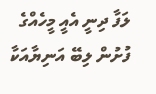ލަފާ ދިނީ އެއީ މީހެއްގެ ފުށުން ލިބޭ އަނިޔާއަކާ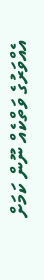އެއްވަރުގެ ވަތްކެއް ނޫން ކަމަށް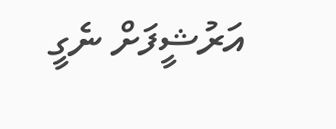އަރުޝީފަށް ނެގީ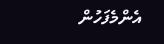އެންމެފަހުން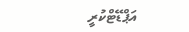އަޕްޑޭޓްކުރީ